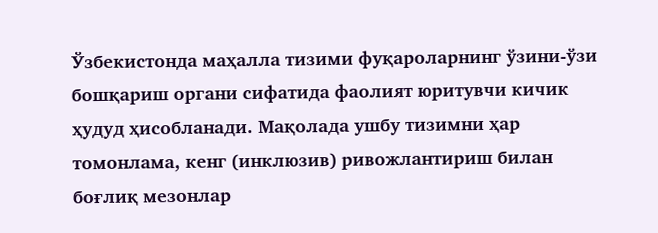Ўзбекистонда маҳалла тизими фуқароларнинг ўзини-ўзи бошқариш органи сифатида фаолият юритувчи кичик ҳудуд ҳисобланади. Мақолада ушбу тизимни ҳар томонлама, кенг (инклюзив) ривожлантириш билан боғлиқ мезонлар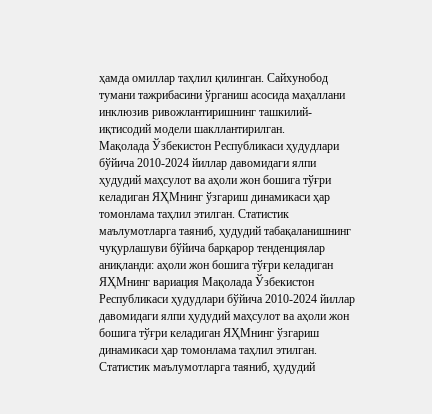ҳамда омиллар таҳлил қилинган. Сайхунобод тумани тажрибасини ўрганиш асосида маҳаллани инклюзив ривожлантиришнинг ташкилий-иқтисодий модели шакллантирилган.
Мақолада Ўзбекистон Республикаси ҳудудлари бўйича 2010-2024 йиллар давомидаги ялпи ҳудудий маҳсулот ва аҳоли жон бошига тўғри келадиган ЯҲМнинг ўзгариш динамикаси ҳар томонлама таҳлил этилган. Статистик маълумотларга таяниб, ҳудудий табақаланишнинг чуқурлашуви бўйича барқарор тенденциялар аниқланди: аҳоли жон бошига тўғри келадиган ЯҲМнинг вариация Мақолада Ўзбекистон Республикаси ҳудудлари бўйича 2010-2024 йиллар давомидаги ялпи ҳудудий маҳсулот ва аҳоли жон бошига тўғри келадиган ЯҲМнинг ўзгариш динамикаси ҳар томонлама таҳлил этилган. Статистик маълумотларга таяниб, ҳудудий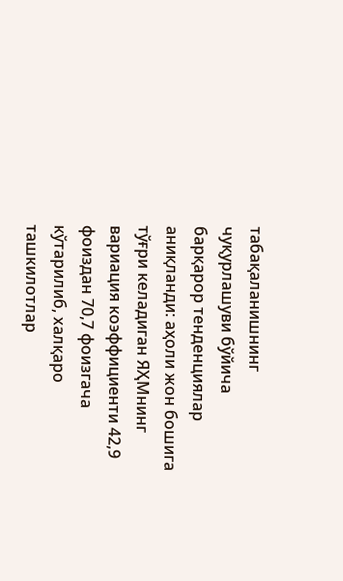табақаланишнинг чуқурлашуви бўйича барқарор тенденциялар аниқланди: аҳоли жон бошига тўғри келадиган ЯҲМнинг вариация коэффициенти 42,9 фоиздан 70,7 фоизгача кўтарилиб, халқаро ташкилотлар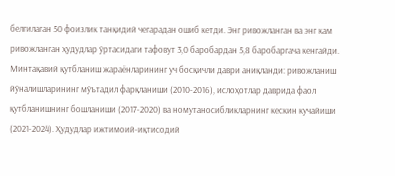белгилаган 50 фоизлик танқидий чегарадан ошиб кетди. Энг ривожланган ва энг кам ривожланган ҳудудлар ўртасидаги тафовут 3,0 баробардан 5,8 баробаргача кенгайди. Минтақавий қутбланиш жараёнларининг уч босқичли даври аниқланди: ривожланиш йўналишларининг мўътадил фарқланиши (2010-2016), ислоҳотлар даврида фаол қутбланишнинг бошланиши (2017-2020) ва номутаносибликларнинг кескин кучайиши (2021-2024). Ҳудудлар ижтимоий-иқтисодий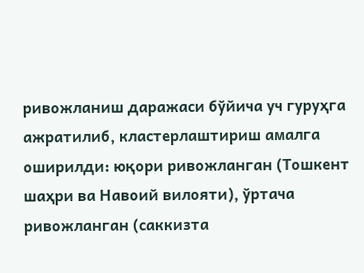ривожланиш даражаси бўйича уч гуруҳга ажратилиб, кластерлаштириш амалга оширилди: юқори ривожланган (Тошкент шаҳри ва Навоий вилояти), ўртача ривожланган (саккизта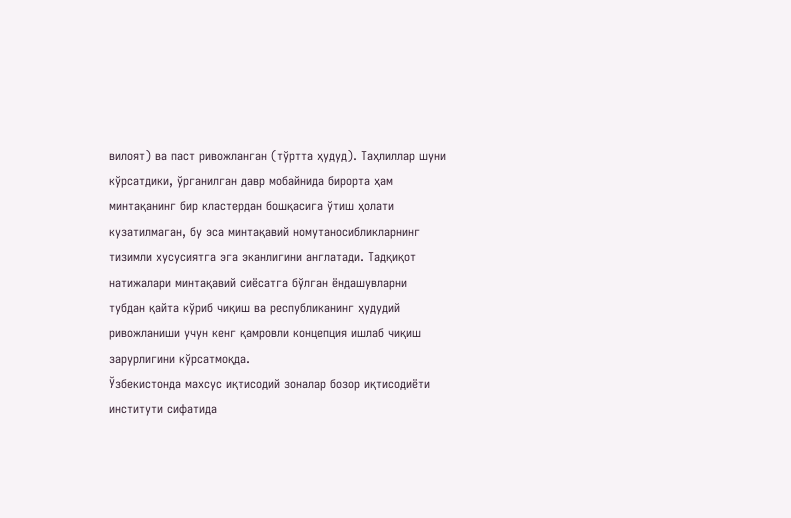вилоят) ва паст ривожланган (тўртта ҳудуд). Таҳлиллар шуни кўрсатдики, ўрганилган давр мобайнида бирорта ҳам минтақанинг бир кластердан бошқасига ўтиш ҳолати кузатилмаган, бу эса минтақавий номутаносибликларнинг тизимли хусусиятга эга эканлигини англатади. Тадқиқот натижалари минтақавий сиёсатга бўлган ёндашувларни тубдан қайта кўриб чиқиш ва республиканинг ҳудудий ривожланиши учун кенг қамровли концепция ишлаб чиқиш зарурлигини кўрсатмоқда.
Ўзбекистонда махсус иқтисодий зоналар бозор иқтисодиёти институти сифатида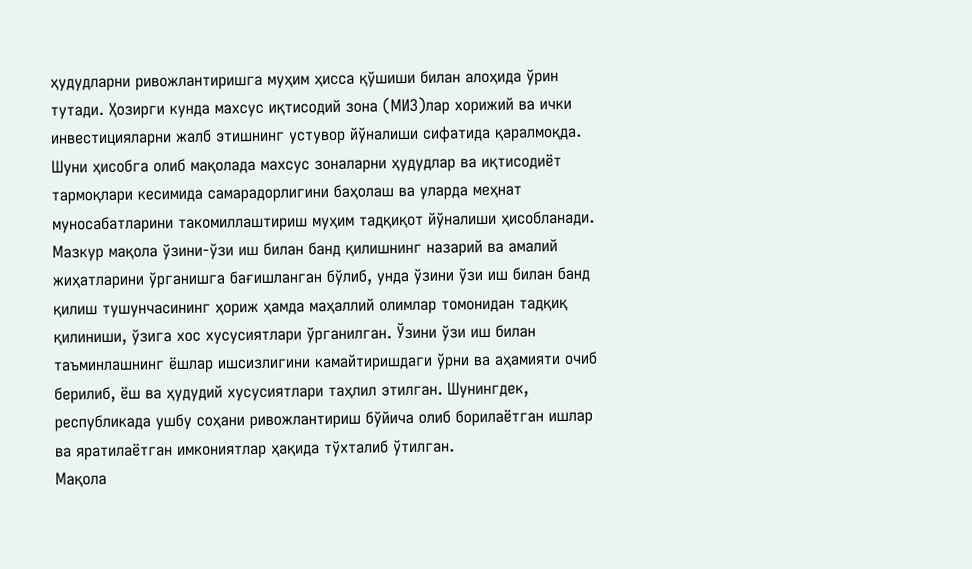ҳудудларни ривожлантиришга муҳим ҳисса қўшиши билан алоҳида ўрин тутади. Ҳозирги кунда махсус иқтисодий зона (МИЗ)лар хорижий ва ички инвестицияларни жалб этишнинг устувор йўналиши сифатида қаралмоқда. Шуни ҳисобга олиб мақолада махсус зоналарни ҳудудлар ва иқтисодиёт тармоқлари кесимида самарадорлигини баҳолаш ва уларда меҳнат муносабатларини такомиллаштириш муҳим тадқиқот йўналиши ҳисобланади.
Мазкур мақола ўзини-ўзи иш билан банд қилишнинг назарий ва амалий жиҳатларини ўрганишга бағишланган бўлиб, унда ўзини ўзи иш билан банд қилиш тушунчасининг ҳориж ҳамда маҳаллий олимлар томонидан тадқиқ қилиниши, ўзига хос хусусиятлари ўрганилган. Ўзини ўзи иш билан таъминлашнинг ёшлар ишсизлигини камайтиришдаги ўрни ва аҳамияти очиб берилиб, ёш ва ҳудудий хусусиятлари таҳлил этилган. Шунингдек, республикада ушбу соҳани ривожлантириш бўйича олиб борилаётган ишлар ва яратилаётган имкониятлар ҳақида тўхталиб ўтилган.
Мақола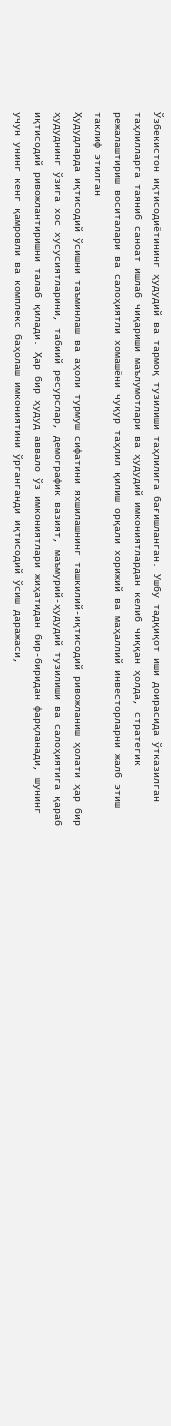Ўзбекистон иқтисодиётининг ҳудудий ва тармоқ тузилиши таҳлилига бағишланган. Ушбу тадқиқот иши доирасида ўтказилган таҳлилларга таяниб саноат ишлаб чиқариши маълумотлари ва ҳудудий имкониятлардан келиб чиққан ҳолда, стратегик режалаштириш воситалари ва салоҳиятли хомашёни чуқур таҳлил қилиш орқали хорижий ва маҳаллий инвесторларни жалб этиш таклиф этилган
Ҳудудларда иқтисодий ўсишни таъминлаш ва аҳоли турмуш сифатини яхшилашнинг ташкилий-иқтисодий ривожланиш ҳолати ҳар бир ҳудуднинг ўзига хос хусусиятларини, табиий ресурслар, демографик вазият, маъмурий-ҳудудий тузилиши ва салоҳиятига қараб иқтисодий ривожлантиришни талаб қилади. Ҳар бир ҳудуд аввало ўз имкониятлари жиҳатидан бир-биридан фарқланади, шунинг учун унинг кенг қамровли ва комплекс баҳолаш имкониятини ўрганганди иқтисодий ўсиш даражаси,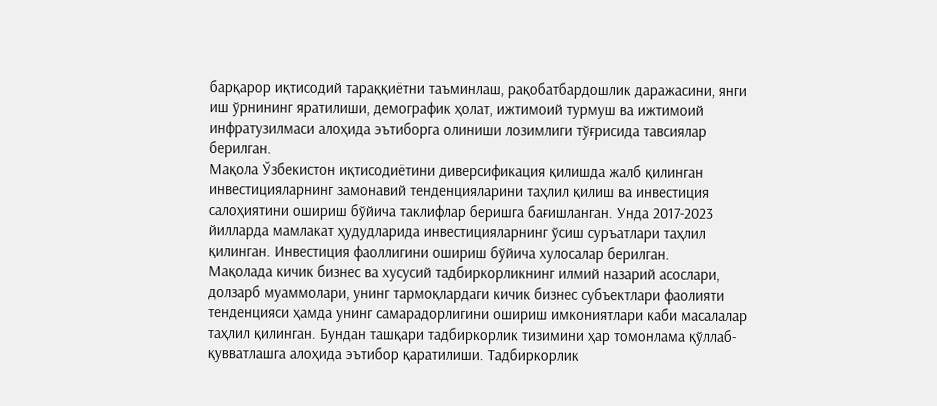барқарор иқтисодий тараққиётни таъминлаш, рақобатбардошлик даражасини, янги иш ўрнининг яратилиши, демографик ҳолат, ижтимоий турмуш ва ижтимоий инфратузилмаси алоҳида эътиборга олиниши лозимлиги тўғрисида тавсиялар берилган.
Мақола Ўзбекистон иқтисодиётини диверсификация қилишда жалб қилинган инвестицияларнинг замонавий тенденцияларини таҳлил қилиш ва инвестиция салоҳиятини ошириш бўйича таклифлар беришга бағишланган. Унда 2017-2023 йилларда мамлакат ҳудудларида инвестицияларнинг ўсиш суръатлари таҳлил қилинган. Инвестиция фаоллигини ошириш бўйича хулосалар берилган.
Мақолада кичик бизнес ва хусусий тадбиркорликнинг илмий назарий асослари, долзарб муаммолари, унинг тармоқлардаги кичик бизнес субъектлари фаолияти тенденцияси ҳамда унинг самарадорлигини ошириш имкониятлари каби масалалар таҳлил қилинган. Бундан ташқари тадбиркорлик тизимини ҳар томонлама қўллаб-қувватлашга алоҳида эътибор қаратилиши. Тадбиркорлик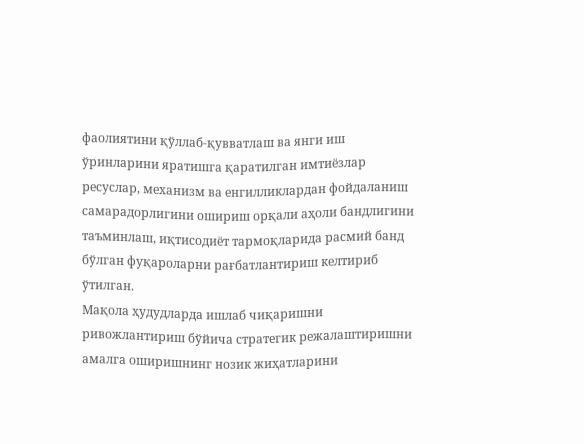фаолиятини қўллаб-қувватлаш ва янги иш ўринларини яратишга қаратилган имтиёзлар ресуслар, механизм ва енгилликлардан фойдаланиш самарадорлигини ошириш орқали аҳоли бандлигини таъминлаш, иқтисодиёт тармоқларида расмий банд бўлган фуқароларни рағбатлантириш келтириб ўтилган.
Мақола ҳудудларда ишлаб чиқаришни ривожлантириш бўйича стратегик режалаштиришни амалга оширишнинг нозик жиҳатларини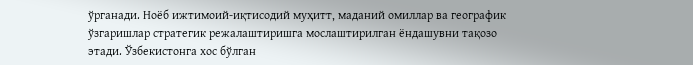ўрганади. Ноёб ижтимоий-иқтисодий муҳитт, маданий омиллар ва географик ўзгаришлар стратегик режалаштиришга мослаштирилган ёндашувни тақозо этади. Ўзбекистонга хос бўлган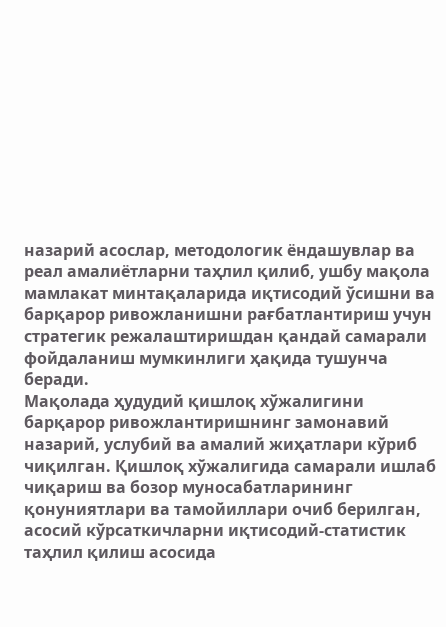назарий асослар, методологик ёндашувлар ва реал амалиётларни таҳлил қилиб, ушбу мақола мамлакат минтақаларида иқтисодий ўсишни ва барқарор ривожланишни рағбатлантириш учун стратегик режалаштиришдан қандай самарали фойдаланиш мумкинлиги ҳақида тушунча беради.
Мақолада ҳудудий қишлоқ хўжалигини барқарор ривожлантиришнинг замонавий назарий, услубий ва амалий жиҳатлари кўриб чиқилган. Қишлоқ хўжалигида самарали ишлаб чиқариш ва бозор муносабатларининг қонуниятлари ва тамойиллари очиб берилган, асосий кўрсаткичларни иқтисодий-статистик таҳлил қилиш асосида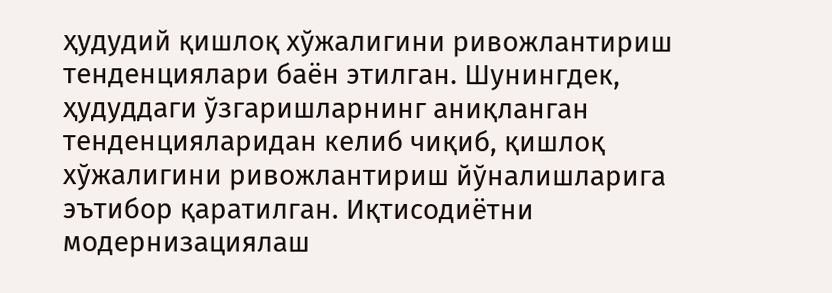ҳудудий қишлоқ хўжалигини ривожлантириш тенденциялари баён этилган. Шунингдек, ҳудуддаги ўзгаришларнинг аниқланган тенденцияларидан келиб чиқиб, қишлоқ хўжалигини ривожлантириш йўналишларига эътибор қаратилган. Иқтисодиётни модернизациялаш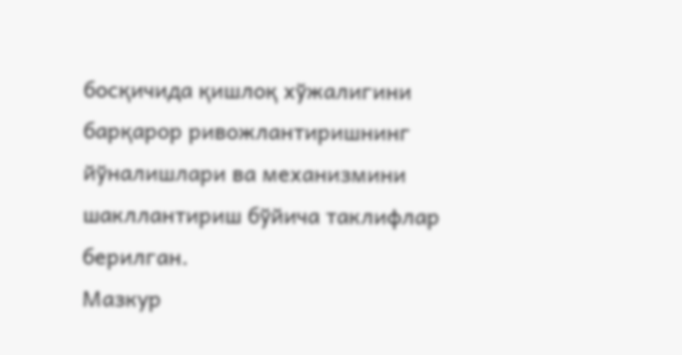босқичида қишлоқ хўжалигини барқарор ривожлантиришнинг йўналишлари ва механизмини шакллантириш бўйича таклифлар берилган.
Мазкур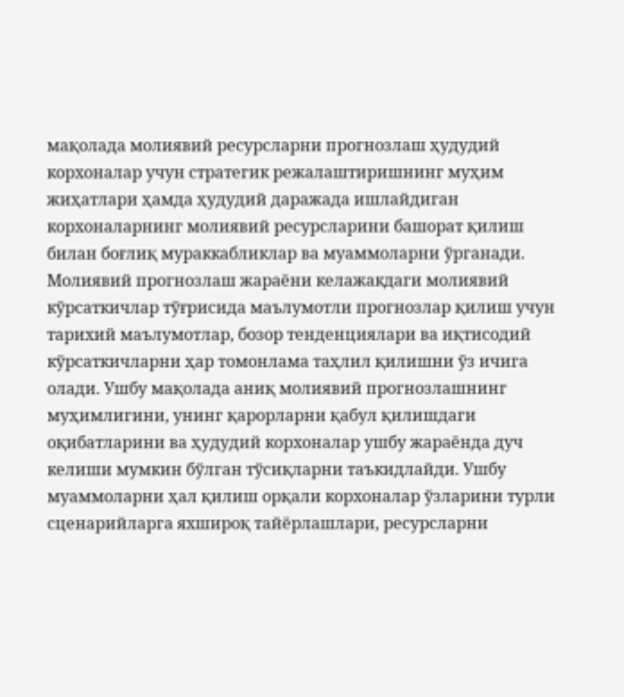мақолада молиявий ресурсларни прогнозлаш ҳудудий корхоналар учун стратегик режалаштиришнинг муҳим жиҳатлари ҳамда ҳудудий даражада ишлайдиган корхоналарнинг молиявий ресурсларини башорат қилиш билан боғлиқ мураккабликлар ва муаммоларни ўрганади. Молиявий прогнозлаш жараёни келажакдаги молиявий кўрсаткичлар тўғрисида маълумотли прогнозлар қилиш учун тарихий маълумотлар, бозор тенденциялари ва иқтисодий кўрсаткичларни ҳар томонлама таҳлил қилишни ўз ичига олади. Ушбу мақолада аниқ молиявий прогнозлашнинг муҳимлигини, унинг қарорларни қабул қилишдаги оқибатларини ва ҳудудий корхоналар ушбу жараёнда дуч келиши мумкин бўлган тўсиқларни таъкидлайди. Ушбу муаммоларни ҳал қилиш орқали корхоналар ўзларини турли сценарийларга яхшироқ тайёрлашлари, ресурсларни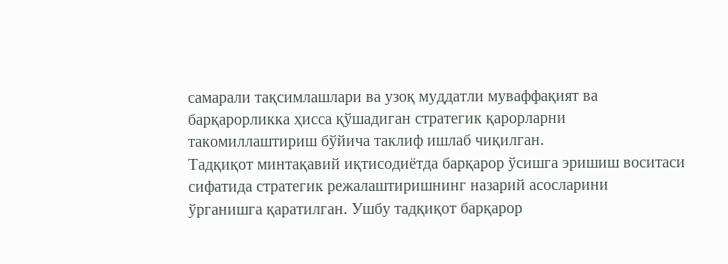самарали тақсимлашлари ва узоқ муддатли муваффақият ва барқарорликка ҳисса қўшадиган стратегик қарорларни такомиллаштириш бўйича таклиф ишлаб чиқилган.
Тадқиқот минтақавий иқтисодиётда барқарор ўсишга эришиш воситаси сифатида стратегик режалаштиришнинг назарий асосларини ўрганишга қаратилган. Ушбу тадқиқот барқарор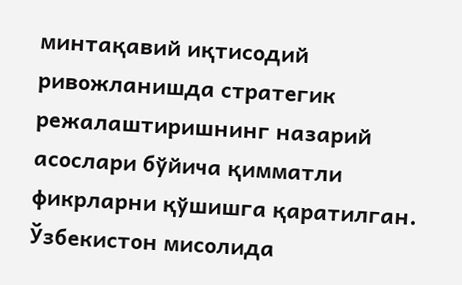минтақавий иқтисодий ривожланишда стратегик режалаштиришнинг назарий асослари бўйича қимматли фикрларни қўшишга қаратилган. Ўзбекистон мисолида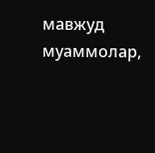мавжуд муаммолар,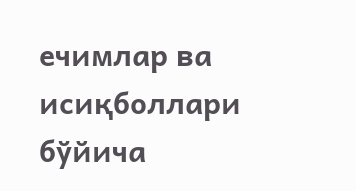ечимлар ва исиқболлари бўйича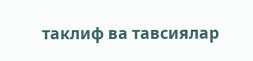таклиф ва тавсиялар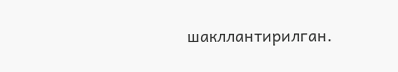шакллантирилган.